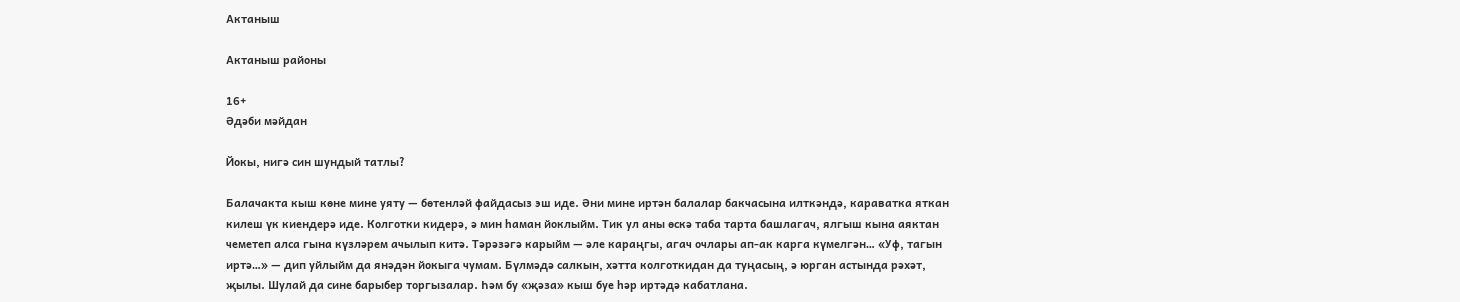Актаныш

Актаныш районы

16+
Әдәби мәйдан

Йокы, нигә син шундый татлы?

Балачакта кыш көне мине уяту — бөтенләй файдасыз эш иде. Әни мине иртән балалар бакчасына илткәндә, караватка яткан килеш үк киендерә иде. Колготки кидерә, ә мин һаман йоклыйм. Тик ул аны өскә таба тарта башлагач, ялгыш кына аяктан чеметеп алса гына күзләрем ачылып китә. Тәрәзәгә карыйм — әле караңгы, агач очлары ап-ак карга күмелгән… «Уф, тагын иртә…» — дип уйлыйм да янәдән йокыга чумам. Бүлмәдә салкын, хәтта колготкидан да туңасың, ә юрган астында рәхәт, җылы. Шулай да сине барыбер торгызалар. Һәм бу «җәза» кыш буе һәр иртәдә кабатлана.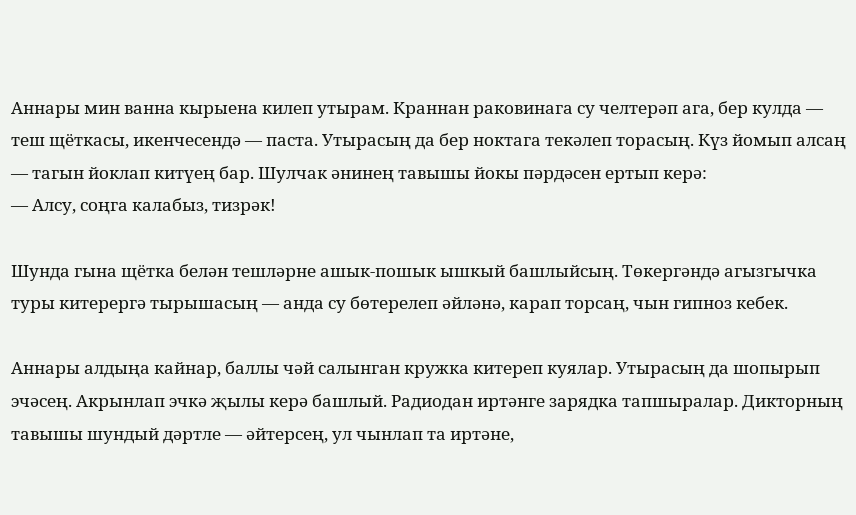Аннары мин ванна кырыена килеп утырам. Краннан раковинага су челтерәп ага, бер кулда — теш щёткасы, икенчесендә — паста. Утырасың да бер ноктага текәлеп торасың. Күз йомып алсаң — тагын йоклап китүең бар. Шулчак әнинең тавышы йокы пәрдәсен ертып керә:
— Алсу, соңга калабыз, тизрәк!

Шунда гына щётка белән тешләрне ашык-пошык ышкый башлыйсың. Төкергәндә агызгычка туры китерергә тырышасың — анда су бөтерелеп әйләнә, карап торсаң, чын гипноз кебек.

Аннары алдыңа кайнар, баллы чәй салынган кружка китереп куялар. Утырасың да шопырып эчәсең. Акрынлап эчкә җылы керә башлый. Радиодан иртәнге зарядка тапшыралар. Дикторның тавышы шундый дәртле — әйтерсең, ул чынлап та иртәне,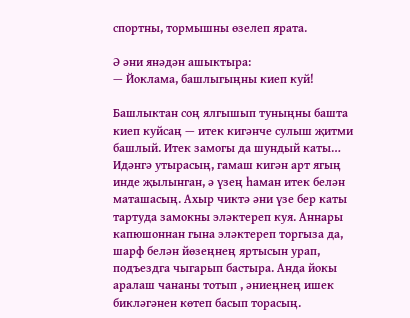спортны, тормышны өзелеп ярата.

Ә әни янәдән ашыктыра:
— Йоклама, башлыгыңны киеп куй!

Башлыктан соң ялгышып туныңны башта киеп куйсаң — итек кигәнче сулыш җитми башлый. Итек замогы да шундый каты… Идәнгә утырасың, гамаш кигән арт ягың инде җылынган, ә үзең һаман итек белән маташасың. Ахыр чиктә әни үзе бер каты тартуда замокны эләктереп куя. Аннары капюшоннан гына эләктереп торгыза да, шарф белән йөзеңнең яртысын урап, подъездга чыгарып бастыра. Анда йокы аралаш чананы тотып , әниеңнең ишек бикләгәнен көтеп басып торасың.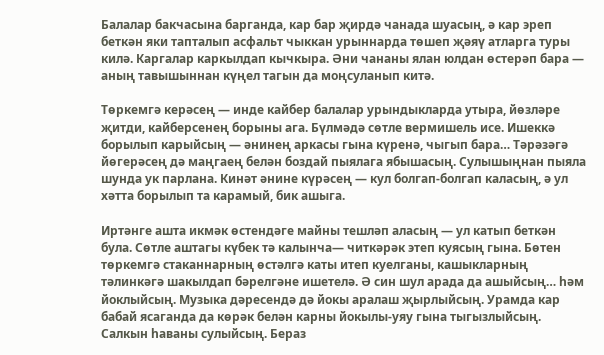Балалар бакчасына барганда, кар бар җирдә чанада шуасың, ә кар эреп беткән яки тапталып асфальт чыккан урыннарда төшеп җәяү атларга туры килә. Каргалар каркылдап кычкыра. Әни чананы ялан юлдан өстерәп бара — аның тавышыннан күңел тагын да моңсуланып китә.

Төркемгә керәсең — инде кайбер балалар урындыкларда утыра, йөзләре җитди, кайберсенең борыны ага. Бүлмәдә сөтле вермишель исе. Ишеккә борылып карыйсың — әнинең аркасы гына күренә, чыгып бара… Тәрәзәгә йөгерәсең дә маңгаең белән боздай пыялага ябышасың. Сулышыңнан пыяла шунда ук парлана. Кинәт әнине күрәсең — кул болгап-болгап каласың, ә ул хәтта борылып та карамый, бик ашыга.

Иртәнге ашта икмәк өстендәге майны тешләп аласың — ул катып беткән була. Сөтле аштагы күбек тә калынча— читкәрәк этеп куясың гына. Бөтен төркемгә стаканнарның өстәлгә каты итеп куелганы, кашыкларның тәлинкәгә шакылдап бәрелгәне ишетелә. Ә син шул арада да ашыйсың… һәм йоклыйсың. Музыка дәресендә дә йокы аралаш җырлыйсың. Урамда кар бабай ясаганда да көрәк белән карны йокылы-уяу гына тыгызлыйсың. Салкын һаваны сулыйсың. Бераз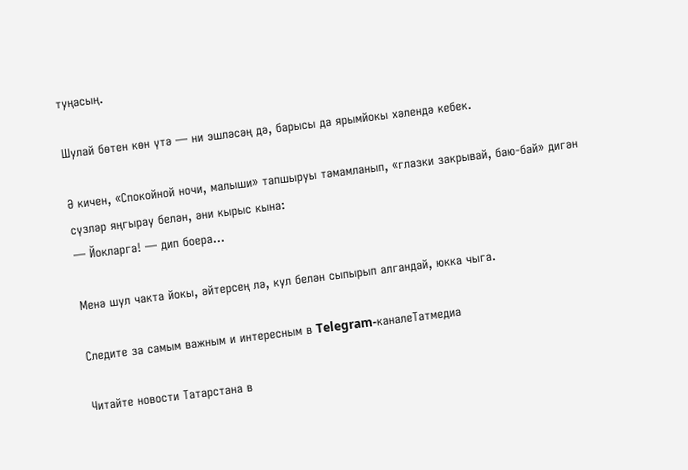туңасың.

Шулай бөтен көн үтә — ни эшләсәң дә, барысы да ярымйокы хәлендә кебек.

Ә кичен, «Спокойной ночи, малыши» тапшыруы тәмамланып, «глазки закрывай, баю-бай» дигән сүзләр яңгырау белән, әни кырыс кына:
— Йокларга! — дип боера…

Менә шул чакта йокы, әйтерсең лә, кул белән сыпырып алгандай, юкка чыга.

Следите за самым важным и интересным в Telegram-каналеТатмедиа

Читайте новости Татарстана в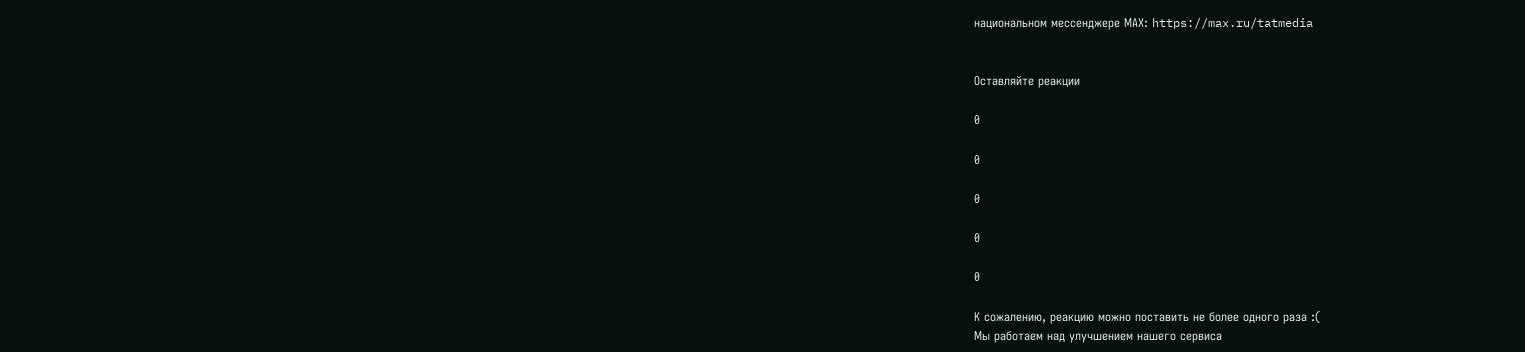национальном мессенджере MАХ: https://max.ru/tatmedia


Оставляйте реакции

0

0

0

0

0

К сожалению, реакцию можно поставить не более одного раза :(
Мы работаем над улучшением нашего сервиса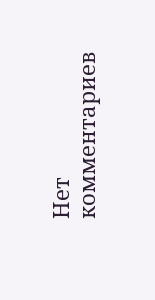Нет комментариев